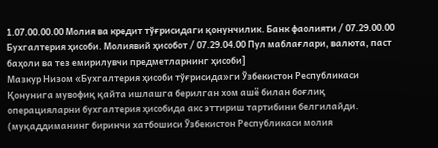1.07.00.00.00 Молия ва кредит тўғрисидаги қонунчилик. Банк фаолияти / 07.29.00.00 Бухгалтерия ҳисоби. Молиявий ҳисобот / 07.29.04.00 Пул маблағлари, валюта, паст баҳоли ва тез емирилувчи предметларнинг ҳисоби]
Мазкур Низом «Бухгалтерия ҳисоби тўғрисида»ги Ўзбекистон Республикаси Қонунига мувофиқ қайта ишлашга берилган хом ашё билан боғлиқ операцияларни бухгалтерия ҳисобида акс эттириш тартибини белгилайди.
(муқаддиманинг биринчи хатбошиси Ўзбекистон Республикаси молия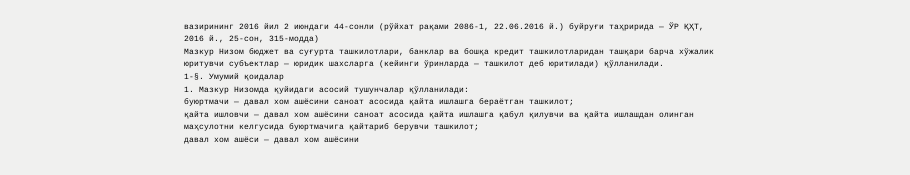вазирининг 2016 йил 2 июндаги 44-сонли (рўйхат рақами 2086-1, 22.06.2016 й.) буйруғи таҳририда — ЎР ҚҲТ, 2016 й., 25-сон, 315-модда)
Мазкур Низом бюджет ва суғурта ташкилотлари, банклар ва бошқа кредит ташкилотларидан ташқари барча хўжалик юритувчи субъектлар — юридик шахсларга (кейинги ўринларда — ташкилот деб юритилади) қўлланилади.
1-§. Умумий қоидалар
1. Мазкур Низомда қуйидаги асосий тушунчалар қўлланилади:
буюртмачи — давал хом ашёсини саноат асосида қайта ишлашга бераётган ташкилот;
қайта ишловчи — давал хом ашёсини саноат асосида қайта ишлашга қабул қилувчи ва қайта ишлашдан олинган маҳсулотни келгусида буюртмачига қайтариб берувчи ташкилот;
давал хом ашёси — давал хом ашёсини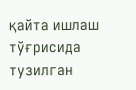қайта ишлаш тўғрисида тузилган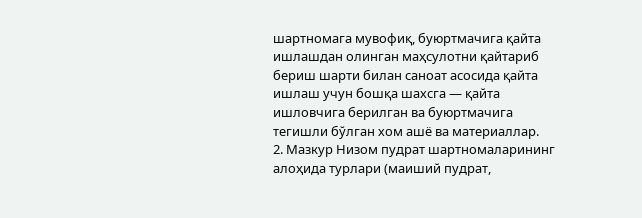шартномага мувофиқ, буюртмачига қайта ишлашдан олинган маҳсулотни қайтариб бериш шарти билан саноат асосида қайта ишлаш учун бошқа шахсга — қайта ишловчига берилган ва буюртмачига тегишли бўлган хом ашё ва материаллар.
2. Мазкур Низом пудрат шартномаларининг алоҳида турлари (маиший пудрат,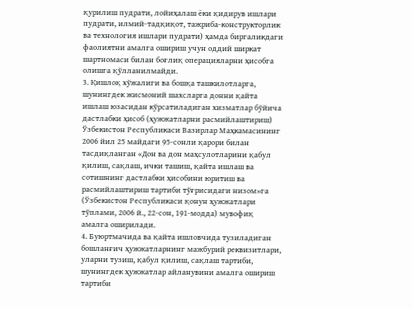қурилиш пудрати, лойиҳалаш ёки қидирув ишлари пудрати, илмий-тадқиқот, тажриба-конструкторлик ва технология ишлари пудрати) ҳамда биргаликдаги фаолиятни амалга ошириш учун оддий ширкат шартномаси билан боғлиқ операцияларни ҳисобга олишга қўлланилмайди.
3. Қишлоқ хўжалиги ва бошқа ташкилотларга, шунингдек жисмоний шахсларга донни қайта ишлаш юзасидан кўрсатиладиган хизматлар бўйича дастлабки ҳисоб (ҳужжатларни расмийлаштириш) Ўзбекистон Республикаси Вазирлар Маҳкамасининг 2006 йил 25 майдаги 95-сонли қарори билан тасдиқланган «Дон ва дон маҳсулотларини қабул қилиш, сақлаш, ички ташиш, қайта ишлаш ва сотишнинг дастлабки ҳисобини юритиш ва расмийлаштириш тартиби тўғрисидаги низом»га (Ўзбекистон Республикаси қонун ҳужжатлари тўплами, 2006 й., 22-сон, 191-модда) мувофиқ амалга оширилади.
4. Буюртмачида ва қайта ишловчида тузиладиган бошланғич ҳужжатларнинг мажбурий реквизитлари, уларни тузиш, қабул қилиш, сақлаш тартиби, шунингдек ҳужжатлар айланувини амалга ошириш тартиби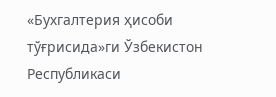«Бухгалтерия ҳисоби тўғрисида»ги Ўзбекистон Республикаси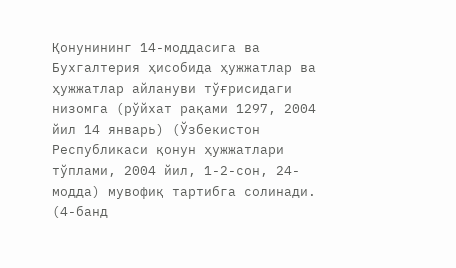Қонунининг 14-моддасига ва Бухгалтерия ҳисобида ҳужжатлар ва ҳужжатлар айлануви тўғрисидаги низомга (рўйхат рақами 1297, 2004 йил 14 январь) (Ўзбекистон Республикаси қонун ҳужжатлари тўплами, 2004 йил, 1-2-сон, 24-модда) мувофиқ тартибга солинади.
(4-банд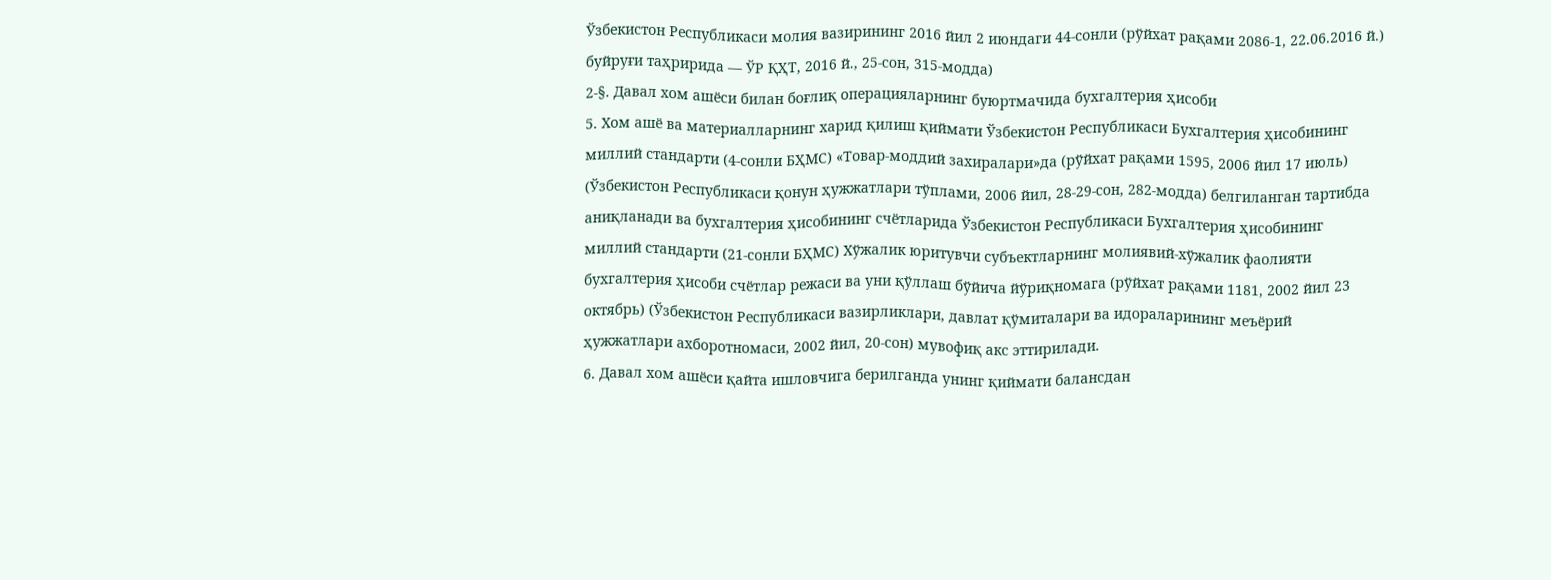Ўзбекистон Республикаси молия вазирининг 2016 йил 2 июндаги 44-сонли (рўйхат рақами 2086-1, 22.06.2016 й.) буйруғи таҳририда — ЎР ҚҲТ, 2016 й., 25-сон, 315-модда)
2-§. Давал хом ашёси билан боғлиқ операцияларнинг буюртмачида бухгалтерия ҳисоби
5. Хом ашё ва материалларнинг харид қилиш қиймати Ўзбекистон Республикаси Бухгалтерия ҳисобининг миллий стандарти (4-сонли БҲМС) «Товар-моддий захиралари»да (рўйхат рақами 1595, 2006 йил 17 июль) (Ўзбекистон Республикаси қонун ҳужжатлари тўплами, 2006 йил, 28-29-сон, 282-модда) белгиланган тартибда аниқланади ва бухгалтерия ҳисобининг счётларида Ўзбекистон Республикаси Бухгалтерия ҳисобининг миллий стандарти (21-сонли БҲМС) Хўжалик юритувчи субъектларнинг молиявий-хўжалик фаолияти бухгалтерия ҳисоби счётлар режаси ва уни қўллаш бўйича йўриқномага (рўйхат рақами 1181, 2002 йил 23 октябрь) (Ўзбекистон Республикаси вазирликлари, давлат қўмиталари ва идораларининг меъёрий ҳужжатлари ахборотномаси, 2002 йил, 20-сон) мувофиқ акс эттирилади.
6. Давал хом ашёси қайта ишловчига берилганда унинг қиймати балансдан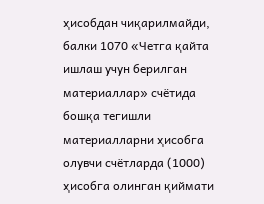ҳисобдан чиқарилмайди, балки 1070 «Четга қайта ишлаш учун берилган материаллар» счётида бошқа тегишли материалларни ҳисобга олувчи счётларда (1000) ҳисобга олинган қиймати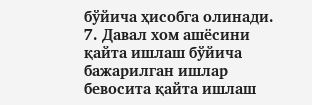бўйича ҳисобга олинади.
7. Давал хом ашёсини қайта ишлаш бўйича бажарилган ишлар бевосита қайта ишлаш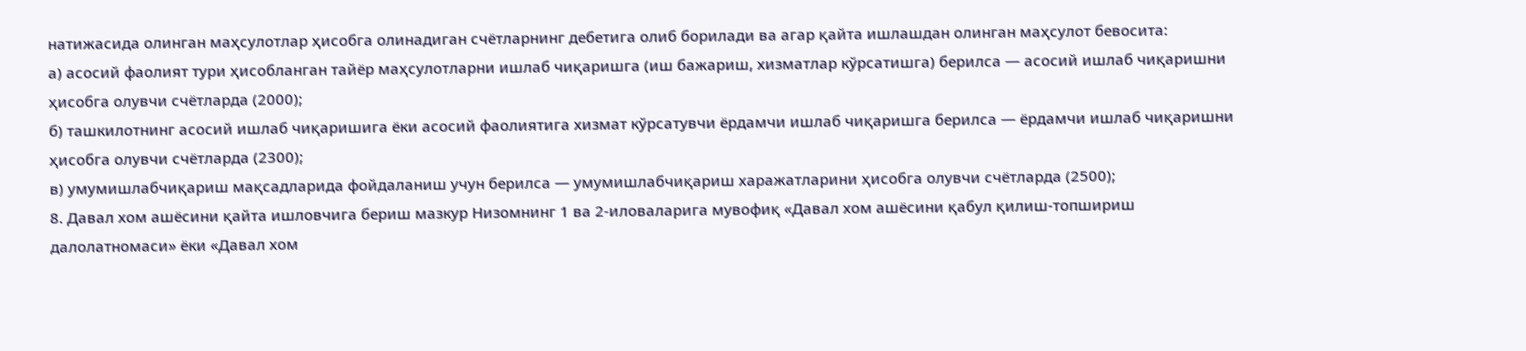натижасида олинган маҳсулотлар ҳисобга олинадиган счётларнинг дебетига олиб борилади ва агар қайта ишлашдан олинган маҳсулот бевосита:
а) асосий фаолият тури ҳисобланган тайёр маҳсулотларни ишлаб чиқаришга (иш бажариш, хизматлар кўрсатишга) берилса — асосий ишлаб чиқаришни ҳисобга олувчи счётларда (2000);
б) ташкилотнинг асосий ишлаб чиқаришига ёки асосий фаолиятига хизмат кўрсатувчи ёрдамчи ишлаб чиқаришга берилса — ёрдамчи ишлаб чиқаришни ҳисобга олувчи счётларда (2300);
в) умумишлабчиқариш мақсадларида фойдаланиш учун берилса — умумишлабчиқариш харажатларини ҳисобга олувчи счётларда (2500);
8. Давал хом ашёсини қайта ишловчига бериш мазкур Низомнинг 1 ва 2-иловаларига мувофиқ «Давал хом ашёсини қабул қилиш-топшириш далолатномаси» ёки «Давал хом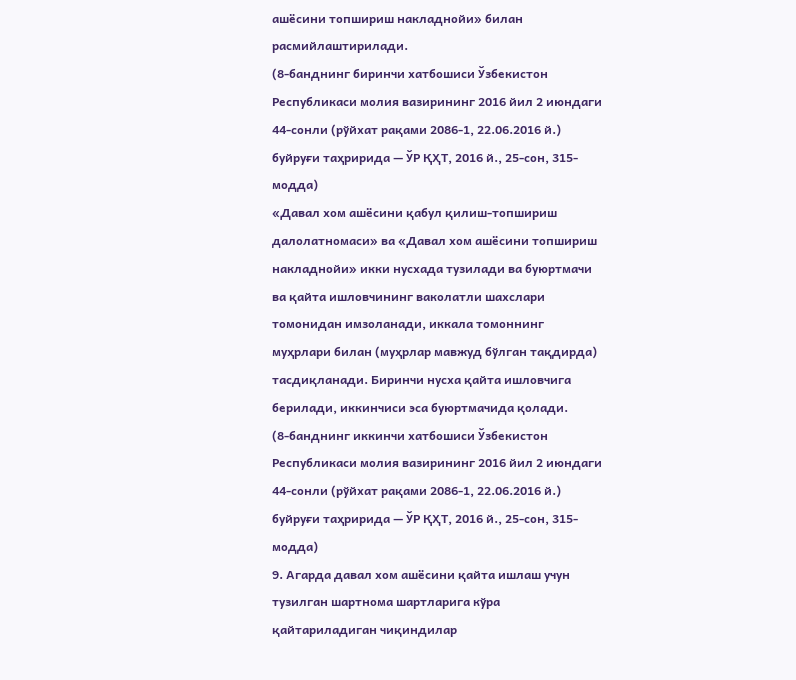ашёсини топшириш накладнойи» билан расмийлаштирилади.
(8-банднинг биринчи хатбошиси Ўзбекистон Республикаси молия вазирининг 2016 йил 2 июндаги 44-сонли (рўйхат рақами 2086-1, 22.06.2016 й.) буйруғи таҳририда — ЎР ҚҲТ, 2016 й., 25-сон, 315-модда)
«Давал хом ашёсини қабул қилиш-топшириш далолатномаси» ва «Давал хом ашёсини топшириш накладнойи» икки нусхада тузилади ва буюртмачи ва қайта ишловчининг ваколатли шахслари томонидан имзоланади, иккала томоннинг муҳрлари билан (муҳрлар мавжуд бўлган тақдирда) тасдиқланади. Биринчи нусха қайта ишловчига берилади, иккинчиси эса буюртмачида қолади.
(8-банднинг иккинчи хатбошиси Ўзбекистон Республикаси молия вазирининг 2016 йил 2 июндаги 44-сонли (рўйхат рақами 2086-1, 22.06.2016 й.) буйруғи таҳририда — ЎР ҚҲТ, 2016 й., 25-сон, 315-модда)
9. Агарда давал хом ашёсини қайта ишлаш учун тузилган шартнома шартларига кўра қайтариладиган чиқиндилар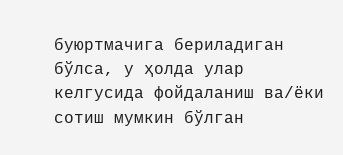буюртмачига бериладиган бўлса, у ҳолда улар келгусида фойдаланиш ва/ёки сотиш мумкин бўлган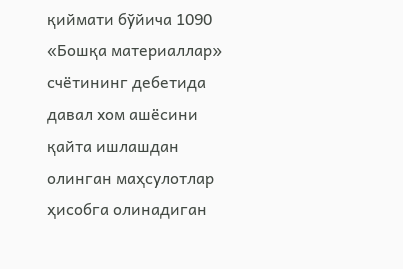қиймати бўйича 1090 «Бошқа материаллар» счётининг дебетида давал хом ашёсини қайта ишлашдан олинган маҳсулотлар ҳисобга олинадиган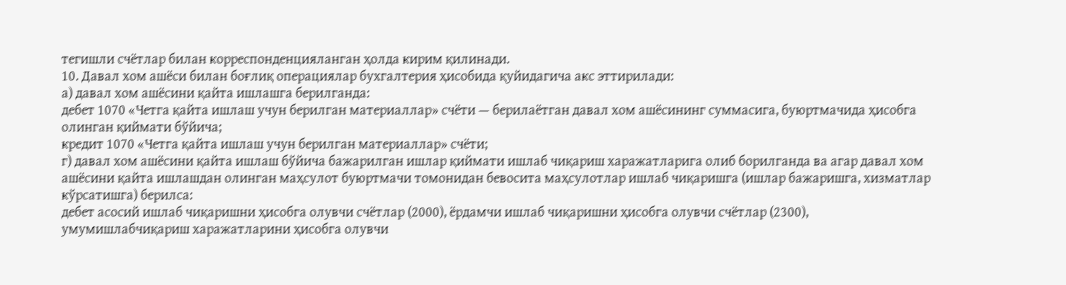тегишли счётлар билан корреспонденцияланган ҳолда кирим қилинади.
10. Давал хом ашёси билан боғлиқ операциялар бухгалтерия ҳисобида қуйидагича акс эттирилади:
а) давал хом ашёсини қайта ишлашга берилганда:
дебет 1070 «Четга қайта ишлаш учун берилган материаллар» счёти — берилаётган давал хом ашёсининг суммасига, буюртмачида ҳисобга олинган қиймати бўйича;
кредит 1070 «Четга қайта ишлаш учун берилган материаллар» счёти;
г) давал хом ашёсини қайта ишлаш бўйича бажарилган ишлар қиймати ишлаб чиқариш харажатларига олиб борилганда ва агар давал хом ашёсини қайта ишлашдан олинган маҳсулот буюртмачи томонидан бевосита маҳсулотлар ишлаб чиқаришга (ишлар бажаришга, хизматлар кўрсатишга) берилса:
дебет асосий ишлаб чиқаришни ҳисобга олувчи счётлар (2000), ёрдамчи ишлаб чиқаришни ҳисобга олувчи счётлар (2300), умумишлабчиқариш харажатларини ҳисобга олувчи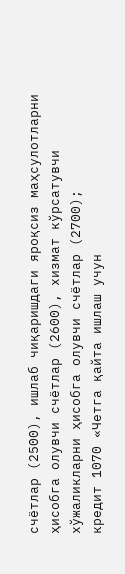счётлар (2500), ишлаб чиқаришдаги яроқсиз маҳсулотларни ҳисобга олувчи счётлар (2600), хизмат кўрсатувчи хўжаликларни ҳисобга олувчи счётлар (2700);
кредит 1070 «Четга қайта ишлаш учун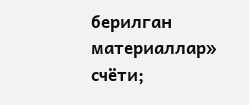берилган материаллар» счёти;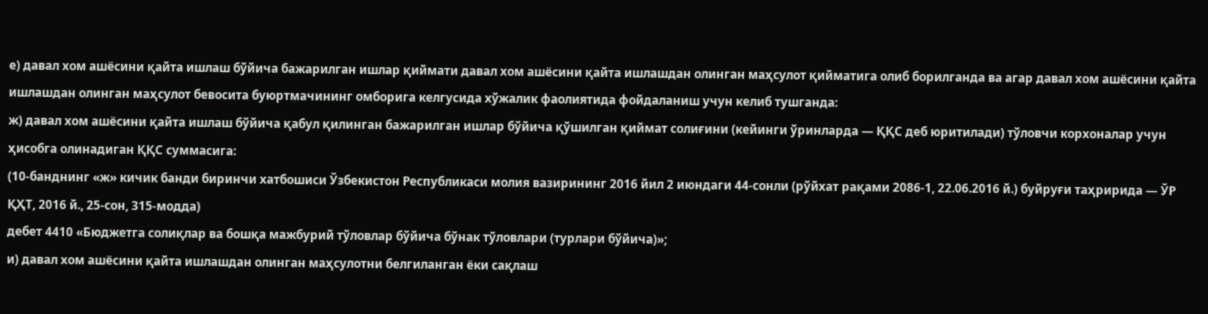е) давал хом ашёсини қайта ишлаш бўйича бажарилган ишлар қиймати давал хом ашёсини қайта ишлашдан олинган маҳсулот қийматига олиб борилганда ва агар давал хом ашёсини қайта ишлашдан олинган маҳсулот бевосита буюртмачининг омборига келгусида хўжалик фаолиятида фойдаланиш учун келиб тушганда:
ж) давал хом ашёсини қайта ишлаш бўйича қабул қилинган бажарилган ишлар бўйича қўшилган қиймат солиғини (кейинги ўринларда — ҚҚС деб юритилади) тўловчи корхоналар учун ҳисобга олинадиган ҚҚС суммасига:
(10-банднинг «ж» кичик банди биринчи хатбошиси Ўзбекистон Республикаси молия вазирининг 2016 йил 2 июндаги 44-сонли (рўйхат рақами 2086-1, 22.06.2016 й.) буйруғи таҳририда — ЎР ҚҲТ, 2016 й., 25-сон, 315-модда)
дебет 4410 «Бюджетга солиқлар ва бошқа мажбурий тўловлар бўйича бўнак тўловлари (турлари бўйича)»;
и) давал хом ашёсини қайта ишлашдан олинган маҳсулотни белгиланган ёки сақлаш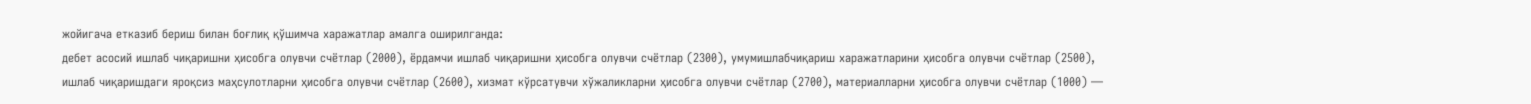жойигача етказиб бериш билан боғлиқ қўшимча харажатлар амалга оширилганда:
дебет асосий ишлаб чиқаришни ҳисобга олувчи счётлар (2000), ёрдамчи ишлаб чиқаришни ҳисобга олувчи счётлар (2300), умумишлабчиқариш харажатларини ҳисобга олувчи счётлар (2500), ишлаб чиқаришдаги яроқсиз маҳсулотларни ҳисобга олувчи счётлар (2600), хизмат кўрсатувчи хўжаликларни ҳисобга олувчи счётлар (2700), материалларни ҳисобга олувчи счётлар (1000) —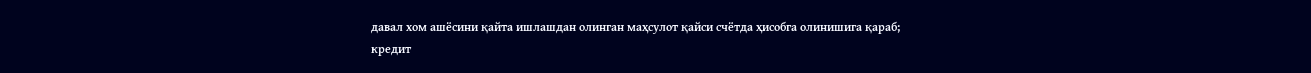давал хом ашёсини қайта ишлашдан олинган маҳсулот қайси счётда ҳисобга олинишига қараб;
кредит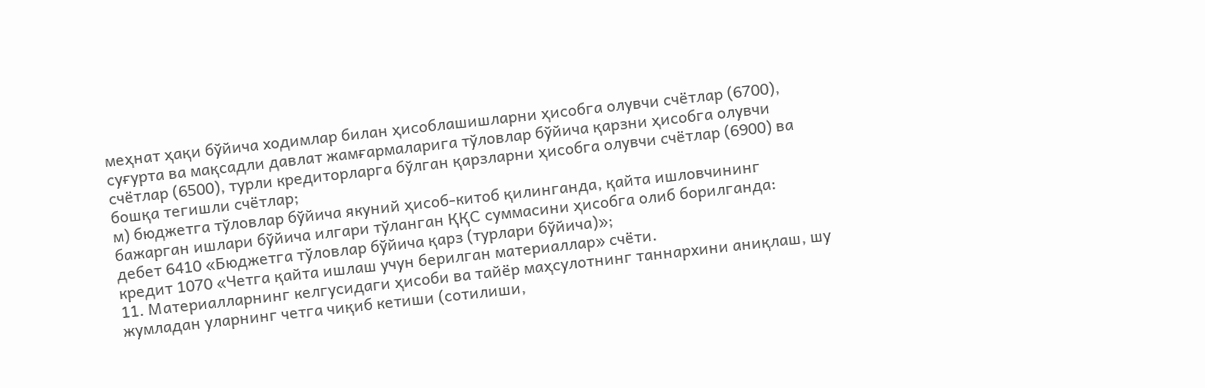меҳнат ҳақи бўйича ходимлар билан ҳисоблашишларни ҳисобга олувчи счётлар (6700), суғурта ва мақсадли давлат жамғармаларига тўловлар бўйича қарзни ҳисобга олувчи счётлар (6500), турли кредиторларга бўлган қарзларни ҳисобга олувчи счётлар (6900) ва бошқа тегишли счётлар;
м) бюджетга тўловлар бўйича якуний ҳисоб-китоб қилинганда, қайта ишловчининг бажарган ишлари бўйича илгари тўланган ҚҚС суммасини ҳисобга олиб борилганда:
дебет 6410 «Бюджетга тўловлар бўйича қарз (турлари бўйича)»;
кредит 1070 «Четга қайта ишлаш учун берилган материаллар» счёти.
11. Материалларнинг келгусидаги ҳисоби ва тайёр маҳсулотнинг таннархини аниқлаш, шу жумладан уларнинг четга чиқиб кетиши (сотилиши,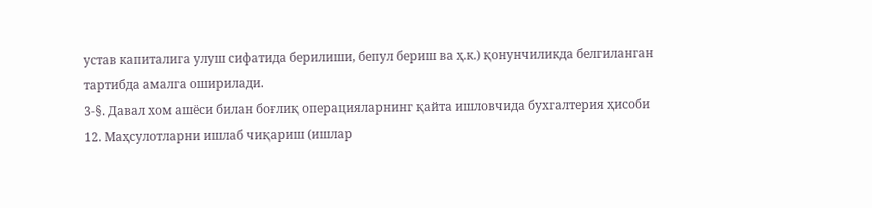устав капиталига улуш сифатида берилиши, бепул бериш ва ҳ.к.) қонунчиликда белгиланган тартибда амалга оширилади.
3-§. Давал хом ашёси билан боғлиқ операцияларнинг қайта ишловчида бухгалтерия ҳисоби
12. Маҳсулотларни ишлаб чиқариш (ишлар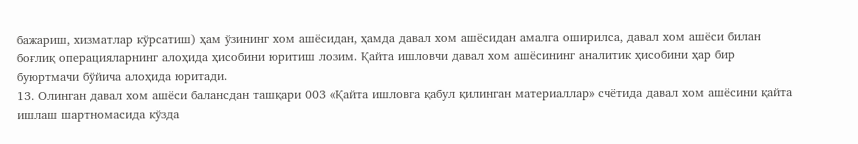бажариш, хизматлар кўрсатиш) ҳам ўзининг хом ашёсидан, ҳамда давал хом ашёсидан амалга оширилса, давал хом ашёси билан боғлиқ операцияларнинг алоҳида ҳисобини юритиш лозим. Қайта ишловчи давал хом ашёсининг аналитик ҳисобини ҳар бир буюртмачи бўйича алоҳида юритади.
13. Олинган давал хом ашёси балансдан ташқари 003 «Қайта ишловга қабул қилинган материаллар» счётида давал хом ашёсини қайта ишлаш шартномасида кўзда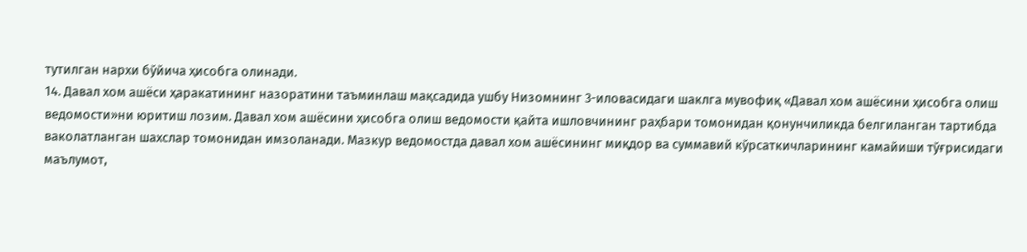тутилган нархи бўйича ҳисобга олинади.
14. Давал хом ашёси ҳаракатининг назоратини таъминлаш мақсадида ушбу Низомнинг 3-иловасидаги шаклга мувофиқ «Давал хом ашёсини ҳисобга олиш ведомости»ни юритиш лозим. Давал хом ашёсини ҳисобга олиш ведомости қайта ишловчининг раҳбари томонидан қонунчиликда белгиланган тартибда ваколатланган шахслар томонидан имзоланади. Мазкур ведомостда давал хом ашёсининг миқдор ва суммавий кўрсаткичларининг камайиши тўғрисидаги маълумот,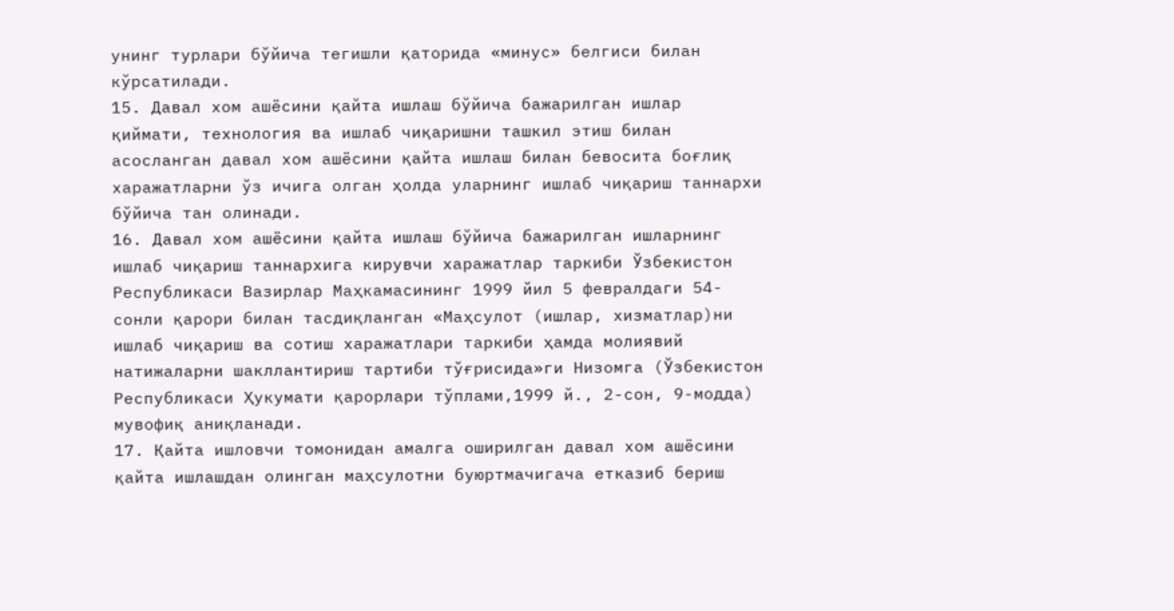унинг турлари бўйича тегишли қаторида «минус» белгиси билан кўрсатилади.
15. Давал хом ашёсини қайта ишлаш бўйича бажарилган ишлар қиймати, технология ва ишлаб чиқаришни ташкил этиш билан асосланган давал хом ашёсини қайта ишлаш билан бевосита боғлиқ харажатларни ўз ичига олган ҳолда уларнинг ишлаб чиқариш таннархи бўйича тан олинади.
16. Давал хом ашёсини қайта ишлаш бўйича бажарилган ишларнинг ишлаб чиқариш таннархига кирувчи харажатлар таркиби Ўзбекистон Республикаси Вазирлар Маҳкамасининг 1999 йил 5 февралдаги 54-сонли қарори билан тасдиқланган «Маҳсулот (ишлар, хизматлар)ни ишлаб чиқариш ва сотиш харажатлари таркиби ҳамда молиявий натижаларни шакллантириш тартиби тўғрисида»ги Низомга (Ўзбекистон Республикаси Ҳукумати қарорлари тўплами,1999 й., 2-сон, 9-модда) мувофиқ аниқланади.
17. Қайта ишловчи томонидан амалга оширилган давал хом ашёсини қайта ишлашдан олинган маҳсулотни буюртмачигача етказиб бериш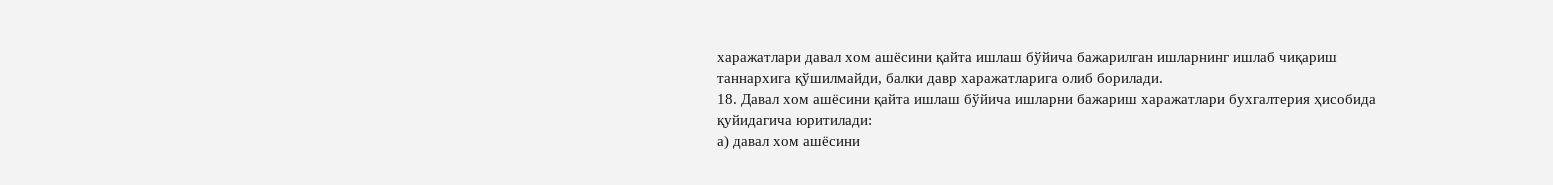харажатлари давал хом ашёсини қайта ишлаш бўйича бажарилган ишларнинг ишлаб чиқариш таннархига қўшилмайди, балки давр харажатларига олиб борилади.
18. Давал хом ашёсини қайта ишлаш бўйича ишларни бажариш харажатлари бухгалтерия ҳисобида қуйидагича юритилади:
а) давал хом ашёсини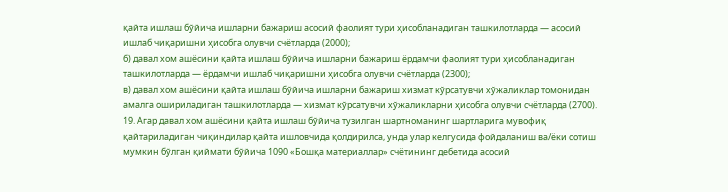қайта ишлаш бўйича ишларни бажариш асосий фаолият тури ҳисобланадиган ташкилотларда — асосий ишлаб чиқаришни ҳисобга олувчи счётларда (2000);
б) давал хом ашёсини қайта ишлаш бўйича ишларни бажариш ёрдамчи фаолият тури ҳисобланадиган ташкилотларда — ёрдамчи ишлаб чиқаришни ҳисобга олувчи счётларда (2300);
в) давал хом ашёсини қайта ишлаш бўйича ишларни бажариш хизмат кўрсатувчи хўжаликлар томонидан амалга ошириладиган ташкилотларда — хизмат кўрсатувчи хўжаликларни ҳисобга олувчи счётларда (2700).
19. Агар давал хом ашёсини қайта ишлаш бўйича тузилган шартноманинг шартларига мувофиқ қайтариладиган чиқиндилар қайта ишловчида қолдирилса, унда улар келгусида фойдаланиш ва/ёки сотиш мумкин бўлган қиймати бўйича 1090 «Бошқа материаллар» счётининг дебетида асосий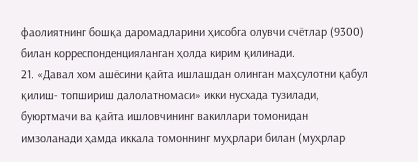фаолиятнинг бошқа даромадларини ҳисобга олувчи счётлар (9300) билан корреспонденцияланган ҳолда кирим қилинади.
21. «Давал хом ашёсини қайта ишлашдан олинган маҳсулотни қабул қилиш- топшириш далолатномаси» икки нусхада тузилади, буюртмачи ва қайта ишловчининг вакиллари томонидан имзоланади ҳамда иккала томоннинг муҳрлари билан (муҳрлар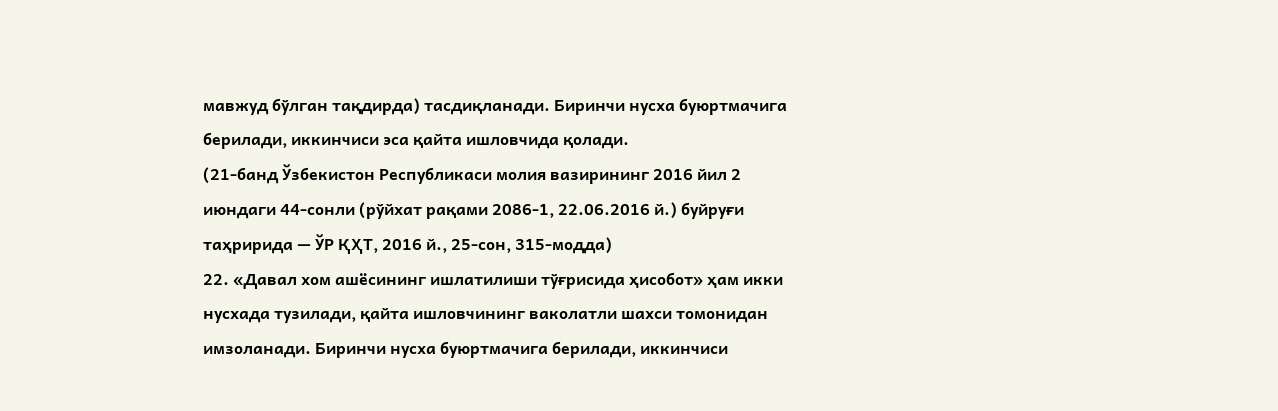мавжуд бўлган тақдирда) тасдиқланади. Биринчи нусха буюртмачига берилади, иккинчиси эса қайта ишловчида қолади.
(21-банд Ўзбекистон Республикаси молия вазирининг 2016 йил 2 июндаги 44-сонли (рўйхат рақами 2086-1, 22.06.2016 й.) буйруғи таҳририда — ЎР ҚҲТ, 2016 й., 25-сон, 315-модда)
22. «Давал хом ашёсининг ишлатилиши тўғрисида ҳисобот» ҳам икки нусхада тузилади, қайта ишловчининг ваколатли шахси томонидан имзоланади. Биринчи нусха буюртмачига берилади, иккинчиси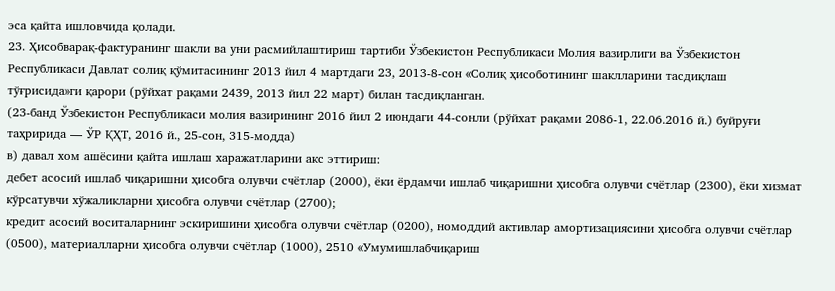эса қайта ишловчида қолади.
23. Ҳисобварақ-фактуранинг шакли ва уни расмийлаштириш тартиби Ўзбекистон Республикаси Молия вазирлиги ва Ўзбекистон Республикаси Давлат солиқ қўмитасининг 2013 йил 4 мартдаги 23, 2013-8-сон «Солиқ ҳисоботининг шаклларини тасдиқлаш тўғрисида»ги қарори (рўйхат рақами 2439, 2013 йил 22 март) билан тасдиқланган.
(23-банд Ўзбекистон Республикаси молия вазирининг 2016 йил 2 июндаги 44-сонли (рўйхат рақами 2086-1, 22.06.2016 й.) буйруғи таҳририда — ЎР ҚҲТ, 2016 й., 25-сон, 315-модда)
в) давал хом ашёсини қайта ишлаш харажатларини акс эттириш:
дебет асосий ишлаб чиқаришни ҳисобга олувчи счётлар (2000), ёки ёрдамчи ишлаб чиқаришни ҳисобга олувчи счётлар (2300), ёки хизмат кўрсатувчи хўжаликларни ҳисобга олувчи счётлар (2700);
кредит асосий воситаларнинг эскиришини ҳисобга олувчи счётлар (0200), номоддий активлар амортизациясини ҳисобга олувчи счётлар (0500), материалларни ҳисобга олувчи счётлар (1000), 2510 «Умумишлабчиқариш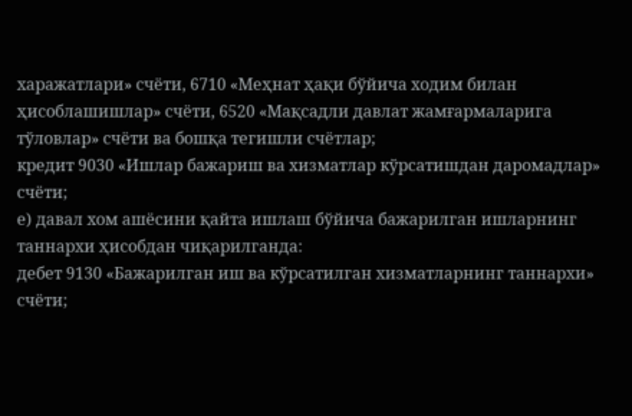харажатлари» счёти, 6710 «Меҳнат ҳақи бўйича ходим билан ҳисоблашишлар» счёти, 6520 «Мақсадли давлат жамғармаларига тўловлар» счёти ва бошқа тегишли счётлар;
кредит 9030 «Ишлар бажариш ва хизматлар кўрсатишдан даромадлар» счёти;
е) давал хом ашёсини қайта ишлаш бўйича бажарилган ишларнинг таннархи ҳисобдан чиқарилганда:
дебет 9130 «Бажарилган иш ва кўрсатилган хизматларнинг таннархи» счёти;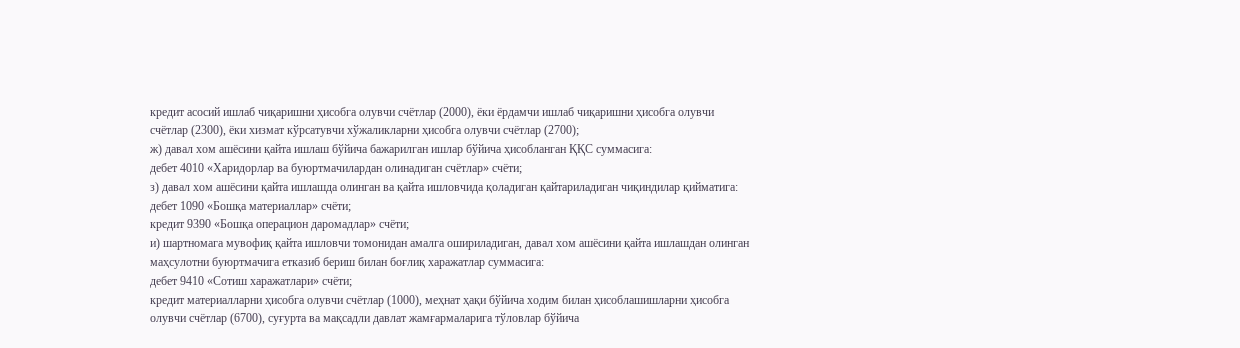кредит асосий ишлаб чиқаришни ҳисобга олувчи счётлар (2000), ёки ёрдамчи ишлаб чиқаришни ҳисобга олувчи счётлар (2300), ёки хизмат кўрсатувчи хўжаликларни ҳисобга олувчи счётлар (2700);
ж) давал хом ашёсини қайта ишлаш бўйича бажарилган ишлар бўйича ҳисобланган ҚҚС суммасига:
дебет 4010 «Харидорлар ва буюртмачилардан олинадиган счётлар» счёти;
з) давал хом ашёсини қайта ишлашда олинган ва қайта ишловчида қоладиган қайтариладиган чиқиндилар қийматига:
дебет 1090 «Бошқа материаллар» счёти;
кредит 9390 «Бошқа операцион даромадлар» счёти;
и) шартномага мувофиқ қайта ишловчи томонидан амалга ошириладиган, давал хом ашёсини қайта ишлашдан олинган маҳсулотни буюртмачига етказиб бериш билан боғлиқ харажатлар суммасига:
дебет 9410 «Сотиш харажатлари» счёти;
кредит материалларни ҳисобга олувчи счётлар (1000), меҳнат ҳақи бўйича ходим билан ҳисоблашишларни ҳисобга олувчи счётлар (6700), суғурта ва мақсадли давлат жамғармаларига тўловлар бўйича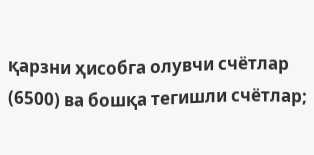қарзни ҳисобга олувчи счётлар (6500) ва бошқа тегишли счётлар;